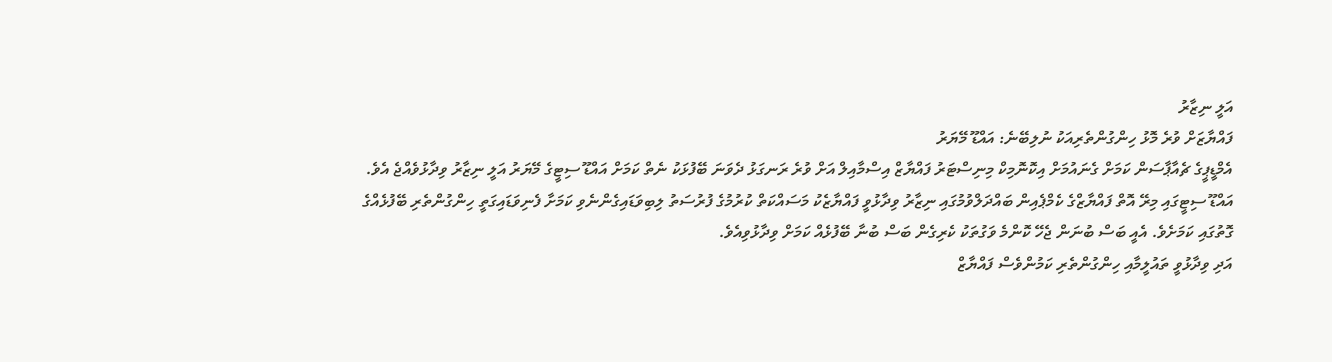އަލީ ނިޒާރު
ފައްޔާޒަށް ވުރެ މޮޅު ހިންގުންތެރިއަކު ނުލިބޭނެ: އައްޑޫ މޭޔަރު
އެމްޑީޕީގެ ޗެއާޕާސަން ކަމަށް ގެނައުމަށް އިކޮނޮމިކް މިނިސްޓަރު ފައްޔާޒް އިސްމާއިލް އަށް ވުރެ ރަނގަޅު ދެވަނަ ބޭފުޅަކު ނެތް ކަމަށް އައްޑޫ ސިޓީގެ މޭޔަރު އަލީ ނިޒާރު ވިދާޅުވެއްޖެ އެވެ.
އައްޑޫ ސިޓީގައި މިރޭ އޮތް ފައްޔާޒްގެ ކެމްޕެއިން ބައްދަލްވުމުގައި ނިޒާރު ވިދާޅުވީ ފައްޔާޒެކު މަސައްކަތް ކުރުމުގެ ފުރުސަތު ލިބިވަޑައިގެންނެވި ކަމަށާ ފެނިވަޑައިގަތީ ހިންގުންތެރި ބޭފުޅެއްގެ ގޮތުގައި ކަމަށެވެ. އެއީ ބަސް ބުނަން ޖެހޭ ކޮންމެ ވަގުތަކު ކެރިގެން ބަސް ބުނާ ބޭފުޅެއް ކަމަށް ވިދާޅުވިއެވެ.
އަދި ވިދާޅުވީ ތައުލީމާއި ހިންގުންތެރި ކަމުންވެސް ފައްޔާޒް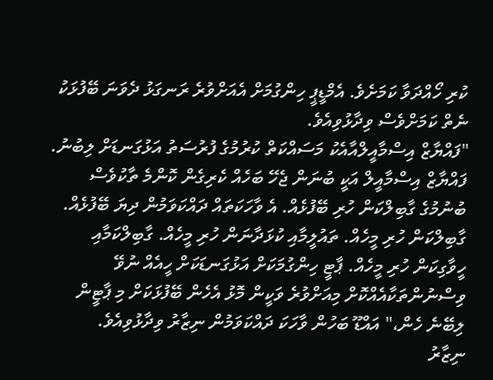ކުރި ހޯއްދަވާ ކަމަށެވެ. އެމްޑީޕީ ހިންގުމަށް އެއަށްވުރެ ރަނގަޅު ދެވަނަ ބޭފުޅަކު ނެތް ކަމަށްވެސް ވިދާޅުވިއެވެ.
"ފައްޔާޒް އިސްމާއީލްއާއެކު މަސައްކަތް ކުރުމުގެ ފުރުސަތު އަޅުގަނޑަށް ލިބުނު. ފައްޔާޒް އިސްމާއީލް އަކީ ބުނަން ޖެހޭ ބަހެއް ކެރިގެން ކޮންމެ ތާކުވެސް ބުނުމުގެ ގާބިލްކަން ހުރި ބޭފުޅެއް. އެ ވާހަކަތައް ދައްކަވަމުން ދިޔަ ބޭފުޅެއް. ގާބިލްކަން ހުރި މީހެއް. ތައުލީމާއި ކުޅަދާނަން ހުރި މީހެއް. ގާބިލްކަމާއި ހީވާގިކަން ހުރި މީހެއް. ޕާޓީ ހިންގުމަކަށް އަޅުގަނޑަކަށް ހީއެއް ނުވޭ ވިސްނުންތަކާއެއްކޮށް މިއަށްވުރެ ވަކީން މޮޅު އެހެން ބޭފުޅަކަށް މި ޕާޓީން ލިބޭނެ ހެން،" އައްޑޫ ބަހުން ވާހަކަ ދައްކަވަމުން ނިޒާރު ވިދާޅުވިއެވެ.
ނިޒާރު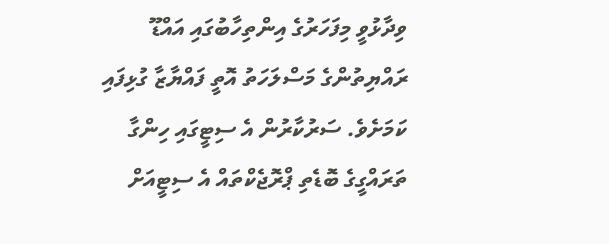ވިދާޅުވީ މިފަހަރުގެ އިންތިހާބުގައި އައްޑޫ ރައްޔިތުންގެ މަސްލަހަތު އޮތީ ފައްޔާޒާ ގުޅިފައި ކަމަށެވެ. ސަރުކާރުން އެ ސިޓީގައި ހިންގާ ތަރައްގީގެ ބޮޑެތި ޕްރޮޖެކްތައް އެ ސިޓީއަށް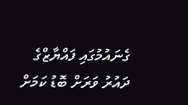ގެނައުމުގައި ފައްޔާޒްގެ ދައުރު ވަރަށް ބޮޑު ކަމަށް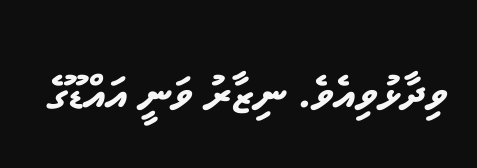ވިދާޅުވިއެވެ. ނިޒާރު ވަނީ އައްޑޫގެ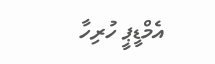އެމްޑީޕީ ހުރިހާ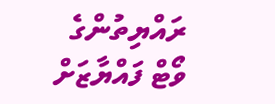ރައްޔިތުންގެ ވޯޓް ފައްޔާޒަށް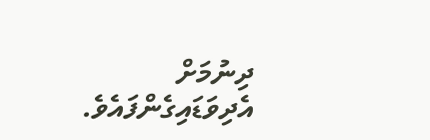ދިނުމަށް އެދިވަޑައިގެންފައެވެ.